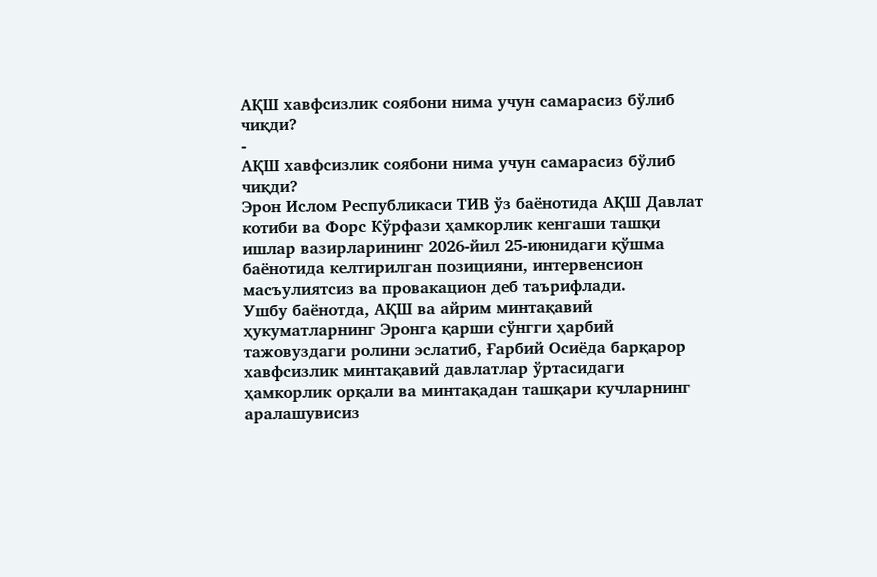АҚШ хавфсизлик соябони нима учун самарасиз бўлиб чиқди?
-
АҚШ хавфсизлик соябони нима учун самарасиз бўлиб чиқди?
Эрон Ислом Республикаси ТИВ ўз баёнотида АҚШ Давлат котиби ва Форс Кўрфази ҳамкорлик кенгаши ташқи ишлар вазирларининг 2026-йил 25-июнидаги қўшма баёнотида келтирилган позицияни, интервенсион масъулиятсиз ва провакацион деб таърифлади.
Ушбу баёнотда, АҚШ ва айрим минтақавий ҳукуматларнинг Эронга қарши сўнгги ҳарбий тажовуздаги ролини эслатиб, Ғарбий Осиёда барқарор хавфсизлик минтақавий давлатлар ўртасидаги ҳамкорлик орқали ва минтақадан ташқари кучларнинг аралашувисиз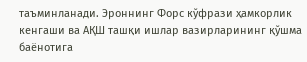таъминланади. Эроннинг Форс кўфрази ҳамкорлик кенгаши ва АҚШ ташқи ишлар вазирларининг қўшма баёнотига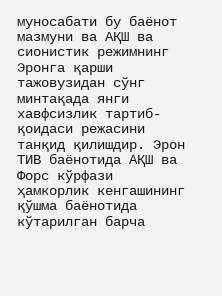муносабати бу баёнот мазмуни ва АҚШ ва сионистик режимнинг Эронга қарши тажовузидан сўнг минтақада янги хавфсизлик тартиб- қоидаси режасини танқид қилишдир. Эрон ТИВ баёнотида АҚШ ва Форс кўрфази ҳамкорлик кенгашининг қўшма баёнотида кўтарилган барча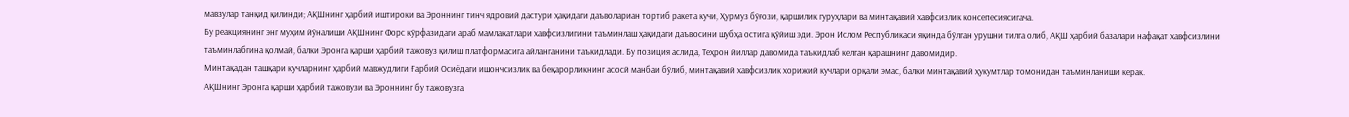мавзулар танқид қилинди; АҚШнинг ҳарбий иштироки ва Эроннинг тинч ядровий дастури ҳақидаги даъволариан тортиб ракета кучи, Ҳурмуз бўғози, қаршилик гуруҳлари ва минтақавий хавфсизлик консепесиясигача.
Бу реакциянинг энг муҳим йўналиши АҚШнинг Форс кўрфазидаги араб мамлакатлари хавфсизлигини таъминлаш ҳақидаги даъвосини шубҳа остига қўйиш эди. Эрон Ислом Республикаси яқинда бўлган урушни тилга олиб, АҚШ ҳарбий базалари нафақат хавфсизлини таъминлабгина қолмай, балки Эронга қарши ҳарбий тажовуз қилиш платформасига айланганини таъкидлади. Бу позиция аслида, Теҳрон йиллар давомида таъкидлаб келган қарашнинг давомидир.
Минтақадан ташқари кучларнинг ҳарбий мавжудлиги Ғарбий Осиёдаги ишончсизлик ва беқарорликнинг асосй манбаи бўлиб, минтақавий хавфсизлик хорижий кучлари орқали эмас, балки минтақавий ҳукумтлар томонидан таъминланиши керак.
АҚШнинг Эронга қарши ҳарбий тажовузи ва Эроннинг бу тажовузга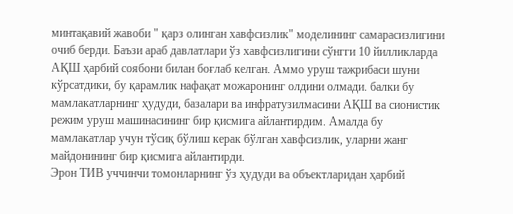минтақавий жавоби " қарз олинган хавфсизлик" моделининг самарасизлигини очиб берди. Баъзи араб давлатлари ўз хавфсизлигини сўнгги 10 йилликларда АҚШ ҳарбий соябони билан боғлаб келган. Аммо уруш тажрибаси шуни кўрсатдики, бу қарамлик нафақат можаронинг олдини олмади. балки бу мамлакатларнинг ҳудуди, базалари ва инфратузилмасини АҚШ ва сионистик режим уруш машинасининг бир қисмига айлантирдим. Амалда бу мамлакатлар учун тўсиқ бўлиш керак бўлган хавфсизлик, уларни жанг майдонининг бир қисмига айлантирди.
Эрон ТИВ уччинчи томонларнинг ўз ҳудуди ва объектларидан ҳарбий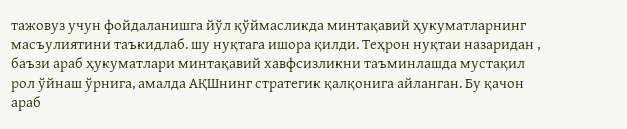тажовуз учун фойдаланишга йўл қўймасликда минтақавий ҳукуматларнинг масъулиятини таъкидлаб. шу нуқтага ишора қилди. Теҳрон нуқтаи назаридан , баъзи араб ҳукуматлари минтақавий хавфсизликни таъминлашда мустақил рол ўйнаш ўрнига, амалда АҚШнинг стратегик қалқонига айланган. Бу қачон араб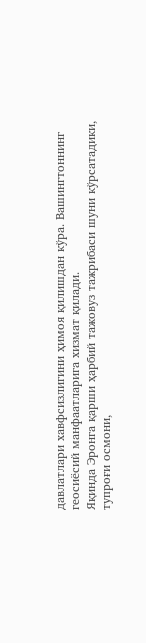давлатлари хавфсизлигини ҳимоя қилишдан кўра. Вашингтоннинг геосиёсий манфаатларига хизмат қилади.
Яқинда Эронга қарши ҳарбий тажовуз тажрибаси шуни кўрсатадики, тупроғи осмони,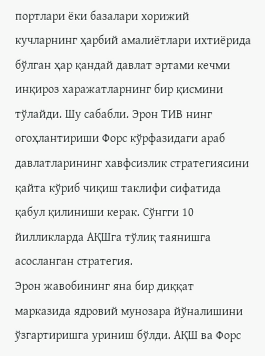портлари ёки базалари хорижий кучларнинг ҳарбий амалиётлари ихтиёрида бўлган ҳар қандай давлат эртами кечми инқироз харажатларнинг бир қисмини тўлайди. Шу сабабли. Эрон ТИВ нинг огоҳлантириши Форс кўрфазидаги араб давлатларининг хавфсизлик стратегиясини қайта кўриб чиқиш таклифи сифатида қабул қилиниши керак. Сўнгги 10 йилликларда АҚШга тўлиқ таянишга асосланган стратегия.
Эрон жавобининг яна бир диққат марказида ядровий мунозара йўналишини ўзгартиришга уриниш бўлди. АҚШ ва Форс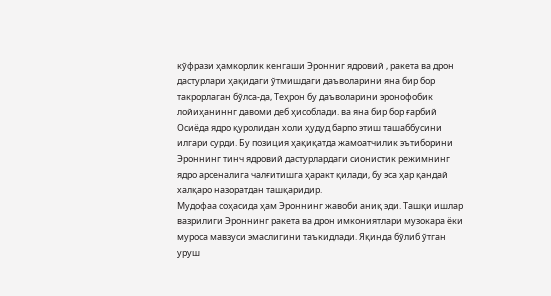кўфрази ҳамкорлик кенгаши Эронниг ядровий , ракета ва дрон дастурлари ҳақидаги ўтмишдаги даъволарини яна бир бор такрорлаган бўлса-да, Теҳрон бу даъволарини эронофобик лойиҳаниннг давоми деб ҳисоблади. ва яна бир бор ғарбий Осиёда ядро қуролидан холи ҳудуд барпо этиш ташаббусини илгари сурди. Бу позиция ҳақиқатда жамоатчилик эътиборини Эроннинг тинч ядровий дастурлардаги сионистик режимнинг ядро арсеналига чалғитишга ҳаракт қилади, бу эса ҳар қандай халқаро назоратдан ташқаридир.
Мудофаа соҳасида ҳам Эроннинг жавоби аниқ эди. Ташқи ишлар вазрилиги Эроннинг ракета ва дрон имкониятлари музокара ёки муроса мавзуси эмаслигини таъкидлади. Яқинда бўлиб ўтган уруш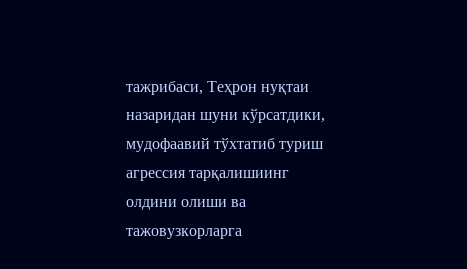тажрибаси, Теҳрон нуқтаи назаридан шуни кўрсатдики, мудофаавий тўхтатиб туриш агрессия тарқалишиинг олдини олиши ва тажовузкорларга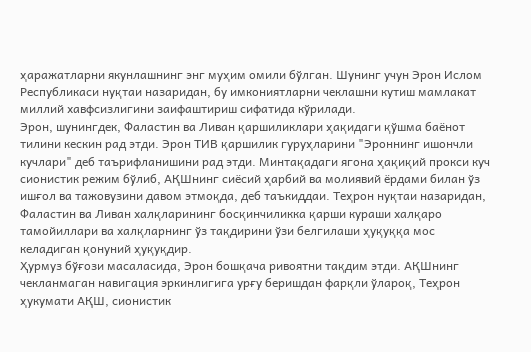ҳаражатларни якунлашнинг энг муҳим омили бўлган. Шунинг учун Эрон Ислом Республикаси нуқтаи назаридан, бу имкониятларни чеклашни кутиш мамлакат миллий хавфсизлигини заифаштириш сифатида кўрилади.
Эрон, шунингдек, Фаластин ва Ливан қаршиликлари ҳақидаги қўшма баёнот тилини кескин рад этди. Эрон ТИВ қаршилик гуруҳларини "Эроннинг ишончли кучлари" деб таърифланишини рад этди. Минтақадаги ягона ҳақиқий прокси куч сионистик режим бўлиб, АҚШнинг сиёсий ҳарбий ва молиявий ёрдами билан ўз ишғол ва тажовузини давом этмоқда, деб таъкиддаи. Теҳрон нуқтаи назаридан, Фаластин ва Ливан халқларининг босқинчиликка қарши кураши халқаро тамойиллари ва халқларнинг ўз тақдирини ўзи белгилаши ҳуқуққа мос келадиган қонуний ҳуқуқдир.
Ҳурмуз бўғози масаласида, Эрон бошқача ривоятни тақдим этди. АҚШнинг чекланмаган навигация эркинлигига урғу беришдан фарқли ўлароқ, Теҳрон ҳукумати АҚШ, сионистик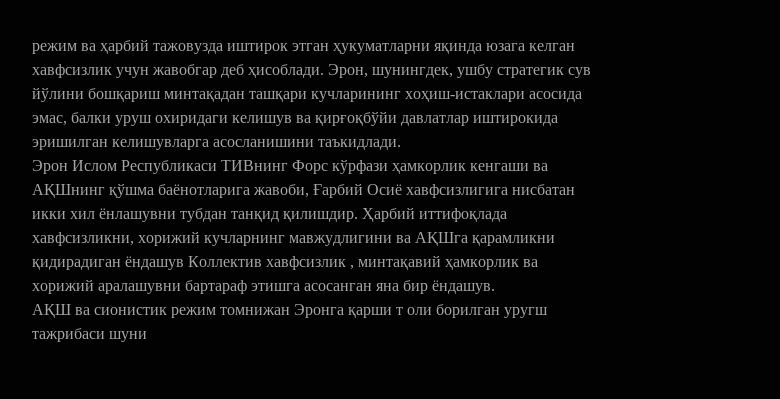режим ва ҳарбий тажовузда иштирок этган ҳукуматларни яқинда юзага келган хавфсизлик учун жавобгар деб ҳисоблади. Эрон, шунингдек, ушбу стратегик сув йўлини бошқариш минтақадан ташқари кучларининг хоҳиш-истаклари асосида эмас, балки уруш охиридаги келишув ва қирғоқбўйи давлатлар иштирокида эришилган келишувларга асосланишини таъкидлади.
Эрон Ислом Республикаси ТИВнинг Форс кўрфази ҳамкорлик кенгаши ва АҚШнинг қўшма баёнотларига жавоби, Ғарбий Осиё хавфсизлигига нисбатан икки хил ёнлашувни тубдан танқид қилишдир. Ҳарбий иттифоқлада хавфсизликни, хорижий кучларнинг мавжудлигини ва АҚШга қарамликни қидирадиган ёндашув Коллектив хавфсизлик , минтақавий ҳамкорлик ва хорижий аралашувни бартараф этишга асосанган яна бир ёндашув.
АҚШ ва сионистик режим томнижан Эронга қарши т оли борилган уругш тажрибаси шуни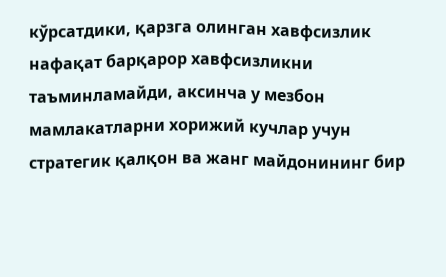кўрсатдики, қарзга олинган хавфсизлик нафақат барқарор хавфсизликни таъминламайди, аксинча у мезбон мамлакатларни хорижий кучлар учун стратегик қалқон ва жанг майдонининг бир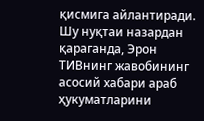қисмига айлантиради.
Шу нуқтаи назардан қараганда, Эрон ТИВнинг жавобининг асосий хабари араб ҳукуматларини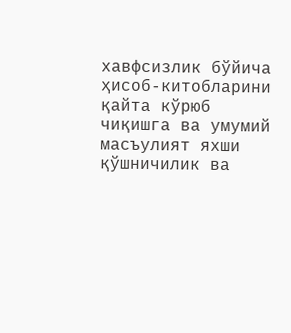хавфсизлик бўйича ҳисоб-китобларини қайта кўрюб чиқишга ва умумий масъулият яхши қўшничилик ва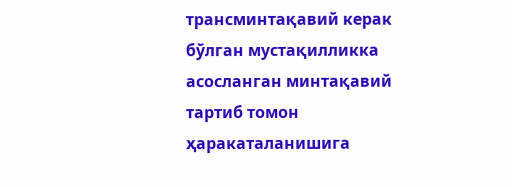трансминтақавий керак бўлган мустақилликка асосланган минтақавий тартиб томон ҳаракаталанишига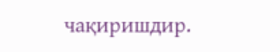чақиришдир.